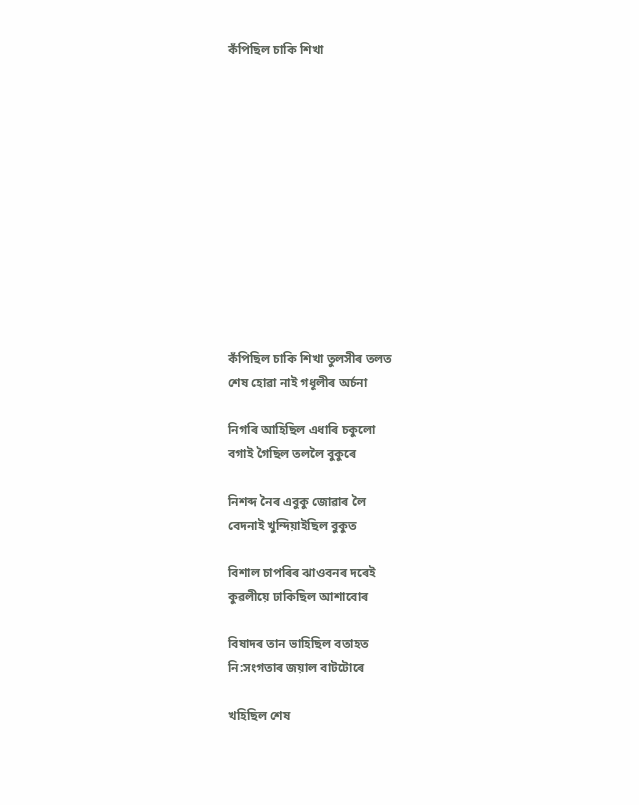কঁপিছিল চাকি শিখা












কঁপিছিল চাকি শিখা তুলসীৰ তলত
শেষ হোৱা নাই গধূলীৰ অৰ্চনা

নিগৰি আহিছিল এধাৰি চকুলো
বগাই গৈছিল তললৈ বুকুৰে

নিশব্দ নৈৰ এবুকু জোৱাৰ লৈ
বেদনাই খুন্দিয়াইছিল বুকুত

বিশাল চাপৰিৰ ঝাওবনৰ দৰেই
কুৱলীয়ে ঢাকিছিল আশাবোৰ

বিষাদৰ তান ভাহিছিল বতাহত
নি:সংগতাৰ জয়াল বাটটোৰে

খহিছিল শেষ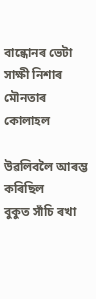বান্ধোনৰ ভেটা
সাক্ষী নিশাৰ মৌনতাৰ কোলাহল

উৱলিবলৈ আৰম্ভ কৰিছিল
বুকুত সাঁচি ৰখা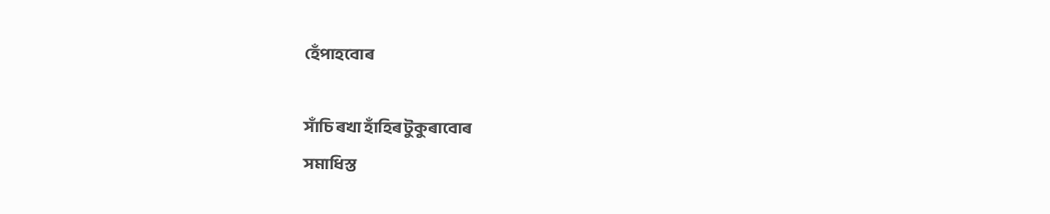হেঁপাহবোৰ

সাঁচি ৰখা হাঁহিৰ টুকুৰাবোৰ
সমাধিস্ত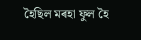হৈছিল মৰহা ফুল হৈ